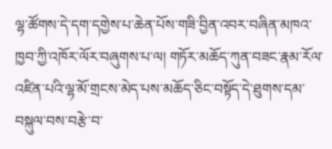ལྷ་ཚོགས་དེ་དག་དགྱེས་པ་ཆེན་པོས་གཟི་བྱིན་འབར་བཞིན་མཁའ་ཁྱབ་ཀྱི་འཁོར་ལོར་བཞུགས་པ་ལ། གཏོར་མཆོད་ཀུན་བཟང་རྣམ་རོལ་འཛིན་པའི་ལྷ་མོ་གྲངས་མེད་པས་མཆོད་ཅིང་བསྟོད་དེ་ཐུགས་དམ་བསྐུལ་བས་བརྩེ་བ་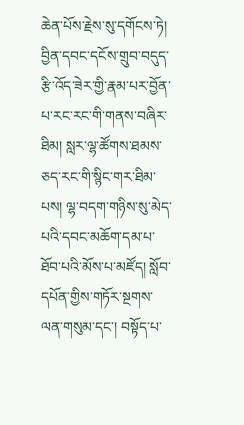ཆེན་པོས་རྗེས་སུ་དགོངས་ཏེ། བྱིན་དབང་དངོས་གྲུབ་བདུད་རྩི་འོད་ཟེར་གྱི་རྣམ་པར་བྱོན་པ་རང་རང་གི་གནས་བཞིར་ཐིམ། སླར་ལྷ་ཚོགས་ཐམས་ཅད་རང་གི་སྙིང་གར་ཐིམ་པས། ལྷ་བདག་གཉིས་སུ་མེད་པའི་དབང་མཆོག་དམ་པ་ཐོབ་པའི་མོས་པ་མཛོད། སློབ་དཔོན་གྱིས་གཏོར་སྔགས་ལན་གསུམ་དང་། བསྟོད་པ་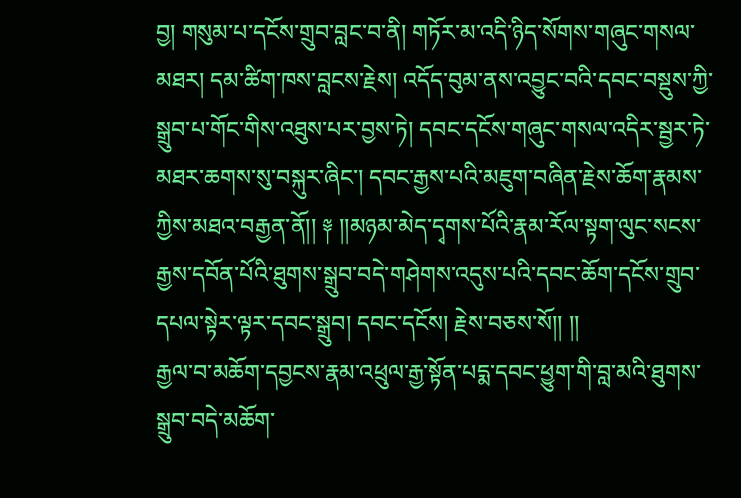བྱ། གསུམ་པ་དངོས་གྲུབ་བླང་བ་ནི། གཏོར་མ་འདི་ཉིད་སོགས་གཞུང་གསལ་མཐར། དམ་ཚིག་ཁས་བླངས་རྗེས། འདོད་བུམ་ནས་འབྱུང་བའི་དབང་བསྡུས་ཀྱི་སྒྲུབ་པ་གོང་གིས་འཐུས་པར་བྱས་ཏེ། དབང་དངོས་གཞུང་གསལ་འདིར་སྦྱར་ཏེ་མཐར་ཆགས་སུ་བསྐུར་ཞིང་། དབང་རྒྱས་པའི་མཇུག་བཞིན་རྗེས་ཆོག་རྣམས་ཀྱིས་མཐའ་བརྒྱན་ནོ།། ༈ །།མཉམ་མེད་དྭགས་པོའི་རྣམ་རོལ་སྟག་ལུང་སངས་རྒྱས་དབོན་པོའི་ཐུགས་སྒྲུབ་བདེ་གཤེགས་འདུས་པའི་དབང་ཆོག་དངོས་གྲུབ་དཔལ་སྟེར་ལྟར་དབང་སྒྲུབ། དབང་དངོས། རྗེས་བཅས་སོ།། །།
རྒྱལ་བ་མཆོག་དབྱངས་རྣམ་འཕྲུལ་རྒྱ་སྟོན་པདྨ་དབང་ཕྱུག་གི་བླ་མའི་ཐུགས་སྒྲུབ་བདེ་མཆོག་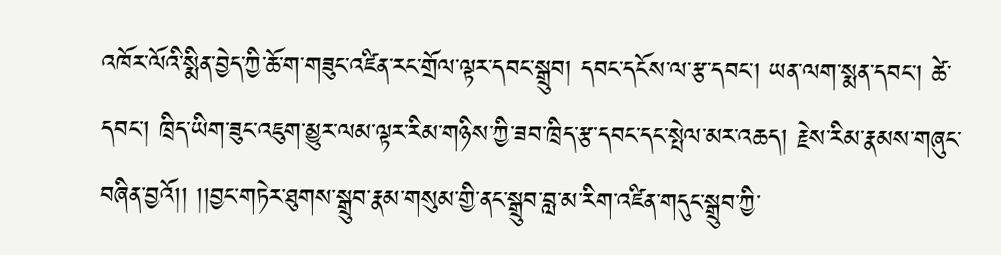འཁོར་ལོའི་སྨིན་བྱེད་ཀྱི་ཆོ་ག་གཟུང་འཛིན་རང་གྲོལ་ལྟར་དབང་སྒྲུབ། དབང་དངོས་ལ་རྩ་དབང་། ཡན་ལག་སྨན་དབང་། ཚེ་དབང་། ཁྲིད་ཡིག་ཟུང་འཇུག་མྱུར་ལམ་ལྟར་རིམ་གཉིས་ཀྱི་ཟབ་ཁྲིད་རྩ་དབང་དང་སྤེལ་མར་འཆད། རྗེས་རིམ་རྣམས་གཞུང་བཞིན་བྱའོ།། །།བྱང་གཏེར་ཐུགས་སྒྲུབ་རྣམ་གསུམ་གྱི་ནང་སྒྲུབ་བླ་མ་རིག་འཛིན་གདུང་སྒྲུབ་ཀྱི་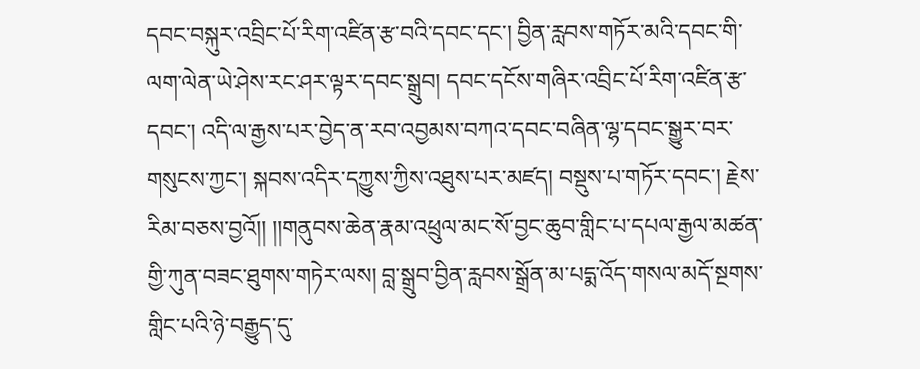དབང་བསྐུར་འབྲིང་པོ་རིག་འཛིན་རྩ་བའི་དབང་དང་། བྱིན་རླབས་གཏོར་མའི་དབང་གི་ལག་ལེན་ཡེ་ཤེས་རང་ཤར་ལྟར་དབང་སྒྲུབ། དབང་དངོས་གཞིར་འབྲིང་པོ་རིག་འཛིན་རྩ་དབང་། འདི་ལ་རྒྱས་པར་བྱེད་ན་རབ་འབྱམས་བཀའ་དབང་བཞིན་ལྷ་དབང་སྒྱུར་བར་གསུངས་ཀྱང་། སྐབས་འདིར་དཀྱུས་ཀྱིས་འཐུས་པར་མཛད། བསྡུས་པ་གཏོར་དབང་། རྗེས་རིམ་བཅས་བྱའོ།། །།གནུབས་ཆེན་རྣམ་འཕྲུལ་མང་སོ་བྱང་ཆུབ་གླིང་པ་དཔལ་རྒྱལ་མཚན་གྱི་ཀུན་བཟང་ཐུགས་གཏེར་ལས། བླ་སྒྲུབ་བྱིན་རླབས་སྒྲོན་མ་པདྨ་འོད་གསལ་མདོ་སྔགས་གླིང་པའི་ཉེ་བརྒྱུད་དུ་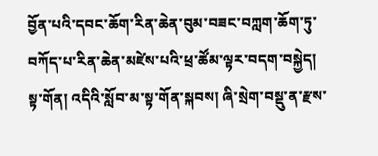བྱོན་པའི་དབང་ཆོག་རིན་ཆེན་བུམ་བཟང་བཀླག་ཆོག་ཏུ་བཀོད་པ་རིན་ཆེན་མཛེས་པའི་ཕྲ་ཚོམ་ལྟར་བདག་བསྐྱེད། སྟ་གོན། འདིའི་སློབ་མ་སྟ་གོན་སྐབས། ཞི་སྲེག་བསྡུ་ན་རྫས་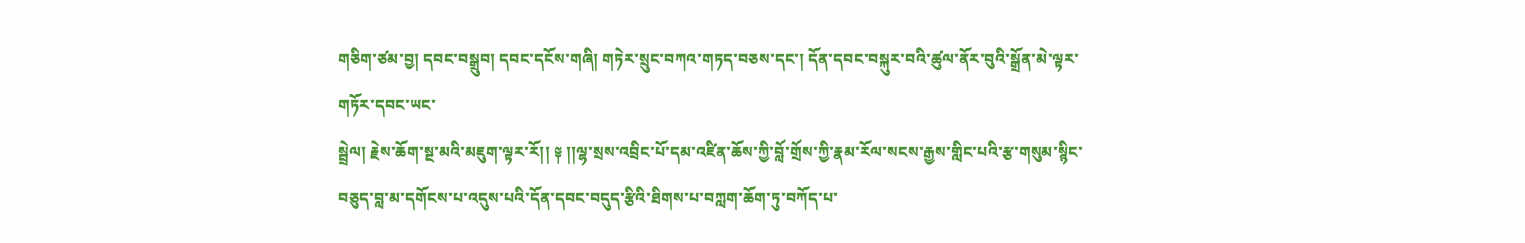གཅིག་ཙམ་བྱ། དབང་བསྒྲུབ། དབང་དངོས་གཞི། གཏེར་སྲུང་བཀའ་གཏད་བཅས་དང་། དོན་དབང་བསྐུར་བའི་ཚུལ་ནོར་བུའི་སྒྲོན་མེ་ལྟར་གཏོར་དབང་ཡང་
སྦྲེལ། རྗེས་ཆོག་སྔ་མའི་མཇུག་ལྟར་རོ།། ༈ །།ལྷ་སྲས་འབྲིང་པོ་དམ་འཛིན་ཆོས་ཀྱི་བློ་གྲོས་ཀྱི་རྣམ་རོལ་སངས་རྒྱས་གླིང་པའི་རྩ་གསུམ་སྙིང་བཅུད་བླ་མ་དགོངས་པ་འདུས་པའི་དོན་དབང་བདུད་རྩིའི་ཐིགས་པ་བཀླག་ཆོག་ཏུ་བཀོད་པ་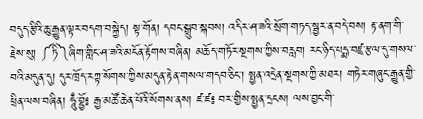བདུད་རྩིའི་ཆུ་རྒྱུན་ལྟར་བདག་བསྐྱེད། སྟ་གོན། དབང་སྒྲུབ་སྐབས། འདིར་ཤ་ཟའི་སྲོག་གཏད་སྦྱར་ན་བདེ་བས། རྟ་ནག་གི་རྗེས་སུ། ༼ཏི༽ཞིག་གླིང་ཤ་ཟའི་མངོན་རྟོགས་བཞིན། མཆོད་གཏོར་སྔགས་ཀྱིས་བརླབ། རང་ཉིད་པདྨ་བཛྲ་རྩལ་དུ་གསལ་བའི་མདུན་དུ། དུར་ཁྲོད་རཀྟ་སོགས་ཀྱིས་མདུན་རྟེན་གསལ་གདབ་ཅིང་། སྤྱན་འདྲེན་སྔགས་ཀྱི་མཐར། གཏེར་གཞུང་རྒྱུན་གྱི་ཕྲིན་ལས་བཞིན། ཧཱུྃ་བྷྱོ༔ རྒྱ་མཚོ་ཆེན་པོའི་སོགས་ནས། ཛ་ཛ༔ བར་གྱིས་སྤྱན་དྲངས། ལས་བྱང་གི་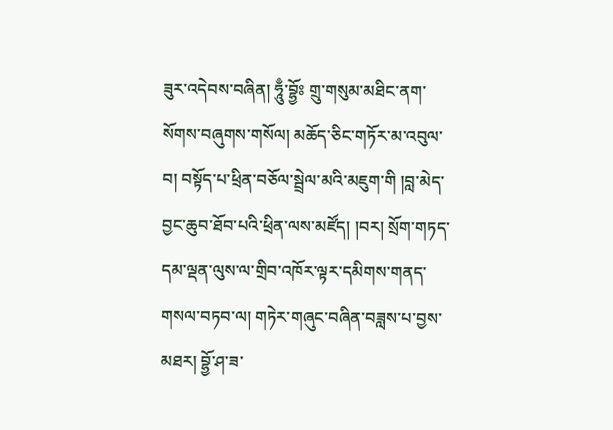ཟུར་འདེབས་བཞིན། ཧཱུྃ་བྷྱོཿ གྲུ་གསུམ་མཐིང་ནག་སོགས་བཞུགས་གསོལ། མཆོད་ཅིང་གཏོར་མ་འབུལ་བ། བསྟོད་པ་ཕྲིན་བཅོལ་སྦྲེལ་མའི་མཇུག་གི །བླ་མེད་བྱང་ཆུབ་ཐོབ་པའི་ཕྲིན་ལས་མཛོད། །བར། སྲོག་གཏད་དམ་ལྡན་ལུས་ལ་གྲིབ་འཁོར་ལྟར་དམིགས་གནད་གསལ་བཏབ་ལ། གཏེར་གཞུང་བཞིན་བཟླས་པ་བྱས་མཐར། བྷྱོ་ཤ་ཟ་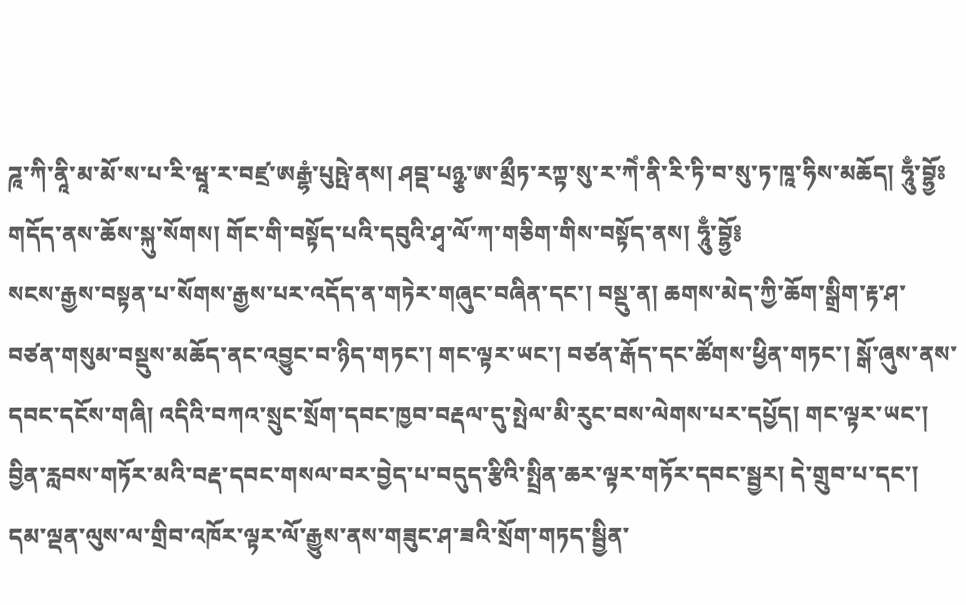ཌཱ་ཀི་ནཱི་མ་མོ་ས་པ་རི་ཝཱ་ར་བཛྲ་ཨརྒྷཾ་པུཥྤེ་ནས། ཤབྡ་པཉྩ་ཨ་མྲྀཏ་རཀྟ་སུ་ར་ཀེཾ་ནི་རི་ཏི་བ་སུ་ཏ་ཁཱ་ཧིས་མཆོད། ཧཱུྃ་བྷྱོཿ གདོད་ནས་ཆོས་སྐུ་སོགས། གོང་གི་བསྟོད་པའི་དབུའི་ཤྭ་ལོ་ཀ་གཅིག་གིས་བསྟོད་ནས། ཧཱུྃ་བྷྱོ༔
སངས་རྒྱས་བསྟན་པ་སོགས་རྒྱས་པར་འདོད་ན་གཏེར་གཞུང་བཞིན་དང་། བསྡུ་ན། ཆགས་མེད་ཀྱི་ཆོག་སྒྲིག་རྟ་ཤ་བཙན་གསུམ་བསྡུས་མཆོད་ནང་འབྱུང་བ་ཉིད་གཏང་། གང་ལྟར་ཡང་། བཙན་རྒོད་དང་ཚོགས་ཕྱིན་གཏང་། སྒོ་ཞུས་ནས་དབང་དངོས་གཞི། འདིའི་བཀའ་སྲུང་སྲོག་དབང་ཁྱབ་བརྡལ་དུ་སྤེལ་མི་རུང་བས་ལེགས་པར་དཔྱོད། གང་ལྟར་ཡང་། བྱིན་རླབས་གཏོར་མའི་བརྡ་དབང་གསལ་བར་བྱེད་པ་བདུད་རྩིའི་སྤྲིན་ཆར་ལྟར་གཏོར་དབང་སྦྱར། དེ་གྲུབ་པ་དང་། དམ་ལྡན་ལུས་ལ་གྲིབ་འཁོར་ལྟར་ལོ་རྒྱུས་ནས་གཟུང་ཤ་ཟའི་སྲོག་གཏད་སྦྱིན་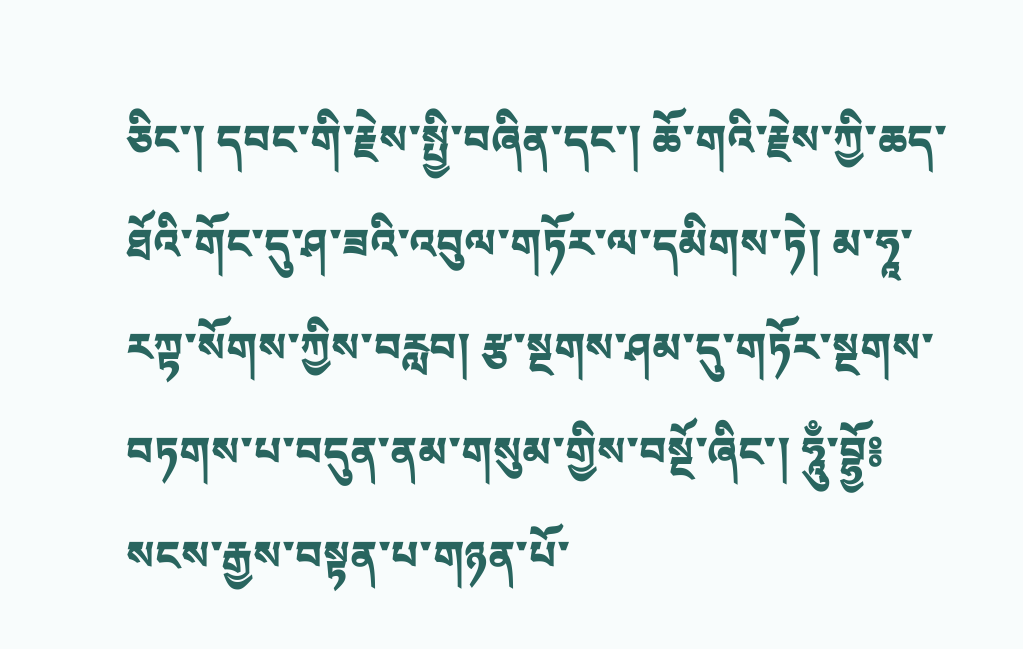ཅིང་། དབང་གི་རྗེས་སྤྱི་བཞིན་དང་། ཆོ་གའི་རྗེས་ཀྱི་ཆད་ཐོའི་གོང་དུ་ཤ་ཟའི་འབུལ་གཏོར་ལ་དམིགས་ཏེ། མ་ཧཱ་རཀྟ་སོགས་ཀྱིས་བརླབ། རྩ་སྔགས་ཤམ་དུ་གཏོར་སྔགས་བཏགས་པ་བདུན་ནམ་གསུམ་གྱིས་བསྔོ་ཞིང་། ཧཱུྃ་བྷྱོ༔ སངས་རྒྱས་བསྟན་པ་གཉན་པོ་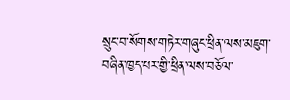སྲུང་བ་སོགས་གཏེར་གཞུང་ཕྲིན་ལས་མཇུག་བཞིན་ཁྱད་པར་གྱི་ཕྲིན་ལས་བཅོལ་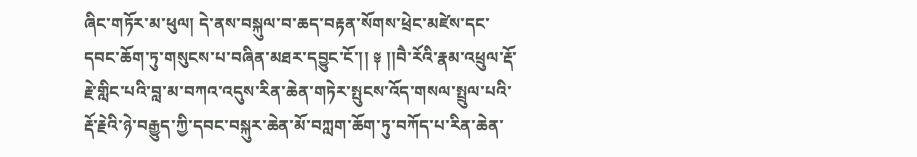ཞིང་གཏོར་མ་ཕུལ། དེ་ནས་བསྐུལ་བ་ཆད་བརྟན་སོགས་ཕྲེང་མཛེས་དང་དབང་ཆོག་ཏུ་གསུངས་པ་བཞིན་མཐར་དབྱུང་ངོ་།། ༈ །།བཻ་རོའི་རྣམ་འཕྲུལ་རྡོ་རྗེ་གླིང་པའི་བླ་མ་བཀའ་འདུས་རིན་ཆེན་གཏེར་སྤུངས་འོད་གསལ་སྤྲུལ་པའི་རྡོ་རྗེའི་ཉེ་བརྒྱུད་ཀྱི་དབང་བསྐུར་ཆེན་མོ་བཀླག་ཆོག་ཏུ་བཀོད་པ་རིན་ཆེན་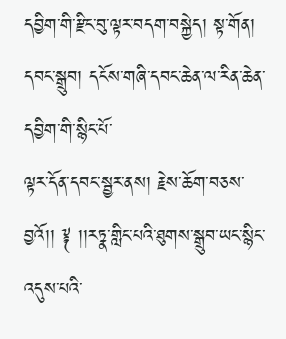དབྱིག་གི་རྫིང་བུ་ལྟར་བདག་བསྐྱེད། སྟ་གོན། དབང་སྒྲུབ། དངོས་གཞི་དབང་ཆེན་ལ་རིན་ཆེན་དབྱིག་གི་སྙིང་པོ་
ལྟར་དོན་དབང་སྦྱར་ནས། རྗེས་ཆོག་བཅས་བྱའོ།། ༈ །།རཏྣ་གླིང་པའི་ཐུགས་སྒྲུབ་ཡང་སྙིང་འདུས་པའི་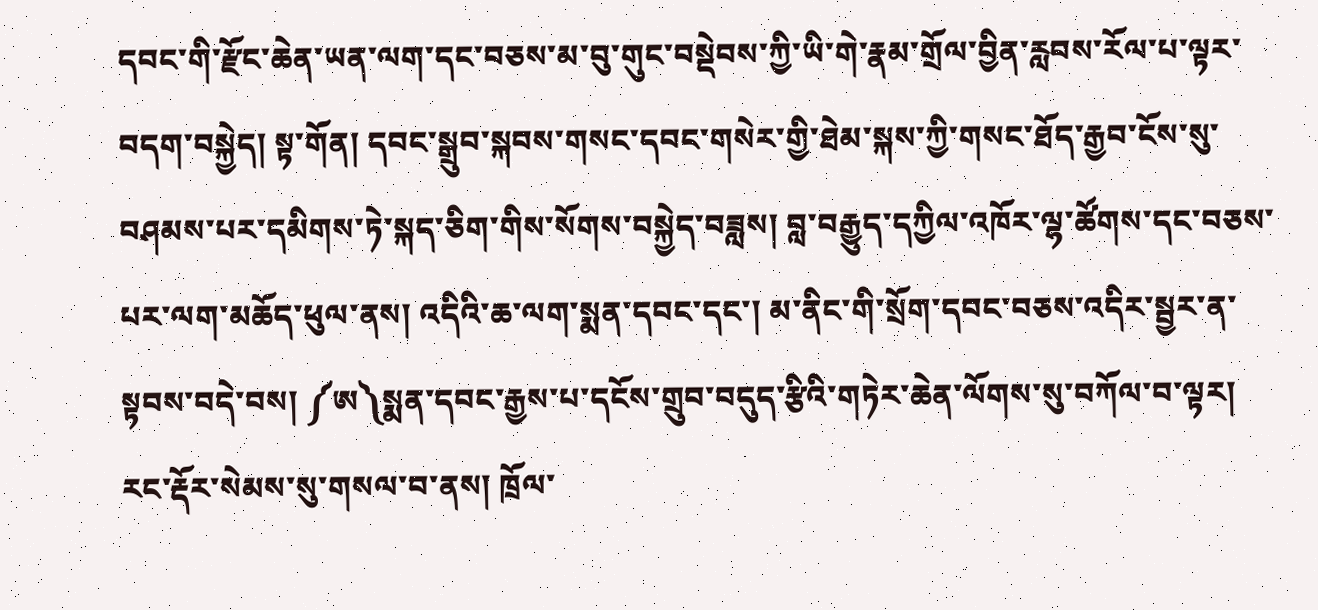དབང་གི་རྫོང་ཆེན་ཡན་ལག་དང་བཅས་མ་བུ་གུང་བསྡེབས་ཀྱི་ཡི་གེ་རྣམ་གྲོལ་བྱིན་རླབས་རོལ་པ་ལྟར་བདག་བསྐྱེད། སྟ་གོན། དབང་སྒྲུབ་སྐབས་གསང་དབང་གསེར་གྱི་ཐེམ་སྐས་ཀྱི་གསང་ཐོད་རྒྱབ་ངོས་སུ་བཤམས་པར་དམིགས་ཏེ་སྐད་ཅིག་གིས་སོགས་བསྐྱེད་བཟླས། བླ་བརྒྱུད་དཀྱིལ་འཁོར་ལྷ་ཚོགས་དང་བཅས་པར་ལག་མཆོད་ཕུལ་ནས། འདིའི་ཆ་ལག་སྨན་དབང་དང་། མ་ནིང་གི་སྲོག་དབང་བཅས་འདིར་སྦྱར་ན་སྟབས་བདེ་བས། ༼ཨ༽སྨན་དབང་རྒྱས་པ་དངོས་གྲུབ་བདུད་རྩིའི་གཏེར་ཆེན་ལོགས་སུ་བཀོལ་བ་ལྟར། རང་རྡོར་སེམས་སུ་གསལ་བ་ནས། ཁྲོལ་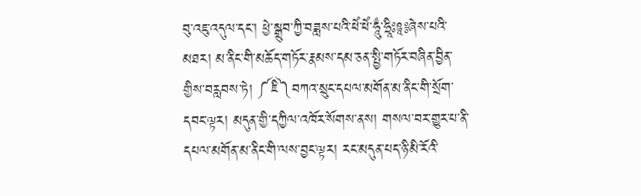བུ་འཇུ་འདུལ་དང་། ཕྱེ་སྒྲུབ་ཀྱི་བཟླས་པའི་ཕེཾ་ཕེཾ་ཧཱུྃ་ཧྲཱིཿཋཱ༔ཞེས་པའི་མཐར། མ་ནིང་གི་མཆོད་གཏོར་རྣམས་དམ་ཅན་སྤྱི་གཏོར་བཞིན་བྱིན་གྱིས་བརླབས་ཏེ། ༼ཇི༽བཀའ་སྲུང་དཔལ་མགོན་མ་ནིང་གི་སྲོག་དབང་ལྟར། མདུན་གྱི་དཀྱིལ་འཁོར་སོགས་ནས། གསལ་བར་གྱུར་པ་ནི་དཔལ་མགོན་མ་ནིང་གི་ལས་བྱང་ལྟར། རང་མདུན་པད་ཉི་མི་རོའི་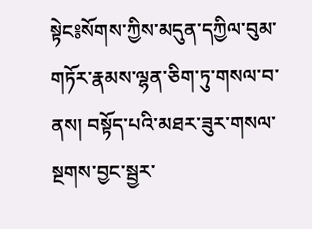སྟེང༔སོགས་ཀྱིས་མདུན་དཀྱིལ་བུམ་གཏོར་རྣམས་ལྷན་ཅིག་ཏུ་གསལ་བ་ནས། བསྟོད་པའི་མཐར་ཟུར་གསལ་སྔགས་བྱང་སྦྱར་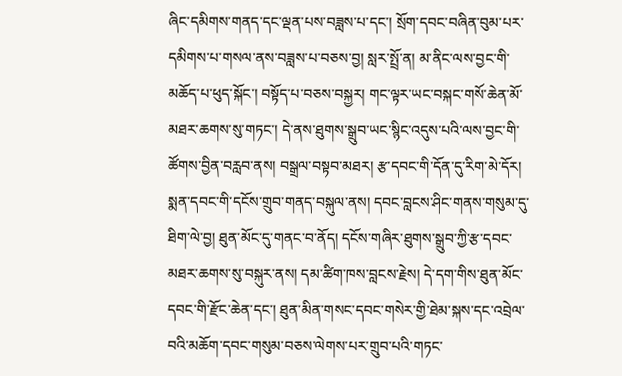ཞིང་དམིགས་གནད་དང་ལྡན་པས་བཟླས་པ་དང་། སྲོག་དབང་བཞིན་བུམ་པར་དམིགས་པ་གསལ་ནས་བཟླས་པ་བཅས་བྱ། སླར་སྤྲོ་ན། མ་ནིང་ལས་བྱང་གི་མཆོད་པ་ཕུད་སྐོང་། བསྟོད་པ་བཅས་བསྐྱར། གང་ལྟར་ཡང་བསྐང་གསོ་ཆེན་མོ་
མཐར་ཆགས་སུ་གཏང་། དེ་ནས་ཐུགས་སྒྲུབ་ཡང་སྙིང་འདུས་པའི་ལས་བྱང་གི་ཚོགས་བྱིན་བརླབ་ནས། བསྒྲལ་བསྟབ་མཐར། རྩ་དབང་གི་དོན་དུ་རིག་མེ་དོར། སྨན་དབང་གི་དངོས་གྲུབ་གནད་བསྐུལ་ནས། དབང་བླངས་ཤིང་གནས་གསུམ་དུ་ཐིག་ལེ་བྱ། ཐུན་མོང་དུ་གནང་བ་ནོད། དངོས་གཞིར་ཐུགས་སྒྲུབ་ཀྱི་རྩ་དབང་མཐར་ཆགས་སུ་བསྐུར་ནས། དམ་ཚིག་ཁས་བླངས་རྗེས། དེ་དག་གིས་ཐུན་མོང་དབང་གི་རྫོང་ཆེན་དང་། ཐུན་མིན་གསང་དབང་གསེར་གྱི་ཐེམ་སྐས་དང་འབྲེལ་བའི་མཆོག་དབང་གསུམ་བཅས་ལེགས་པར་གྲུབ་པའི་གཏང་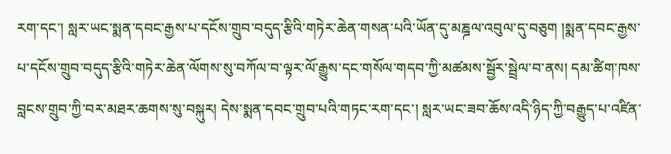རག་དང་། སླར་ཡང་སྨན་དབང་རྒྱས་པ་དངོས་གྲུབ་བདུད་རྩིའི་གཏེར་ཆེན་གསན་པའི་ཡོན་དུ་མཎྜལ་འབུལ་དུ་བཅུག །སྨན་དབང་རྒྱས་པ་དངོས་གྲུབ་བདུད་རྩིའི་གཏེར་ཆེན་ལོགས་སུ་བཀོལ་བ་ལྟར་ལོ་རྒྱུས་དང་གསོལ་གདབ་ཀྱི་མཚམས་སྦྱོར་སྦྲེལ་བ་ནས། དམ་ཚིག་ཁས་བླངས་གྲུབ་ཀྱི་བར་མཐར་ཆགས་སུ་བསྐུར། དེས་སྨན་དབང་གྲུབ་པའི་གཏང་རག་དང་། སླར་ཡང་ཟབ་ཆོས་འདི་ཉིད་ཀྱི་བརྒྱུད་པ་འཛིན་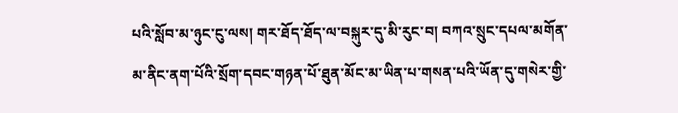པའི་སློབ་མ་ཉུང་ངུ་ལས། གར་ཐོད་ཐོད་ལ་བསྐུར་དུ་མི་རུང་བ། བཀའ་སྲུང་དཔལ་མགོན་མ་ནིང་ནག་པོའི་སྲོག་དབང་གཉན་པོ་ཐུན་མོང་མ་ཡིན་པ་གསན་པའི་ཡོན་དུ་གསེར་གྱི་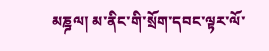མཎྜལ། མ་ནིང་གི་སྲོག་དབང་ལྟར་ལོ་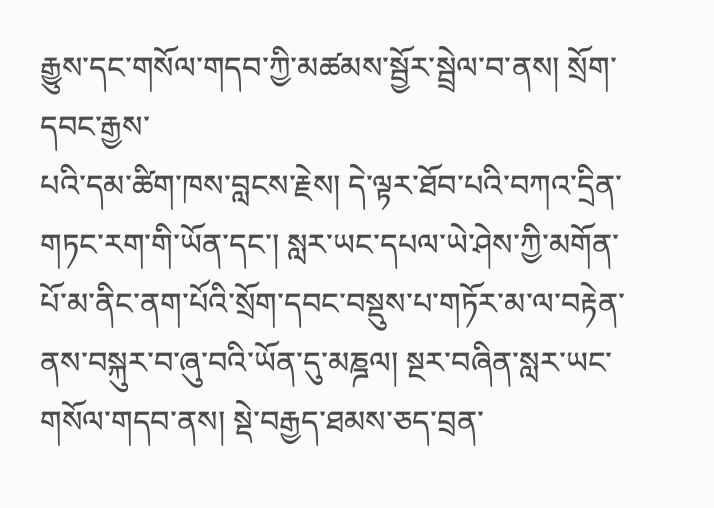རྒྱུས་དང་གསོལ་གདབ་ཀྱི་མཚམས་སྦྱོར་སྦྲེལ་བ་ནས། སྲོག་དབང་རྒྱས་
པའི་དམ་ཚིག་ཁས་བླངས་རྗེས། དེ་ལྟར་ཐོབ་པའི་བཀའ་དྲིན་གཏང་རག་གི་ཡོན་དང་། སླར་ཡང་དཔལ་ཡེ་ཤེས་ཀྱི་མགོན་པོ་མ་ནིང་ནག་པོའི་སྲོག་དབང་བསྡུས་པ་གཏོར་མ་ལ་བརྟེན་ནས་བསྐུར་བ་ཞུ་བའི་ཡོན་དུ་མཎྜལ། སྔར་བཞིན་སླར་ཡང་གསོལ་གདབ་ནས། སྡེ་བརྒྱད་ཐམས་ཅད་བྲན་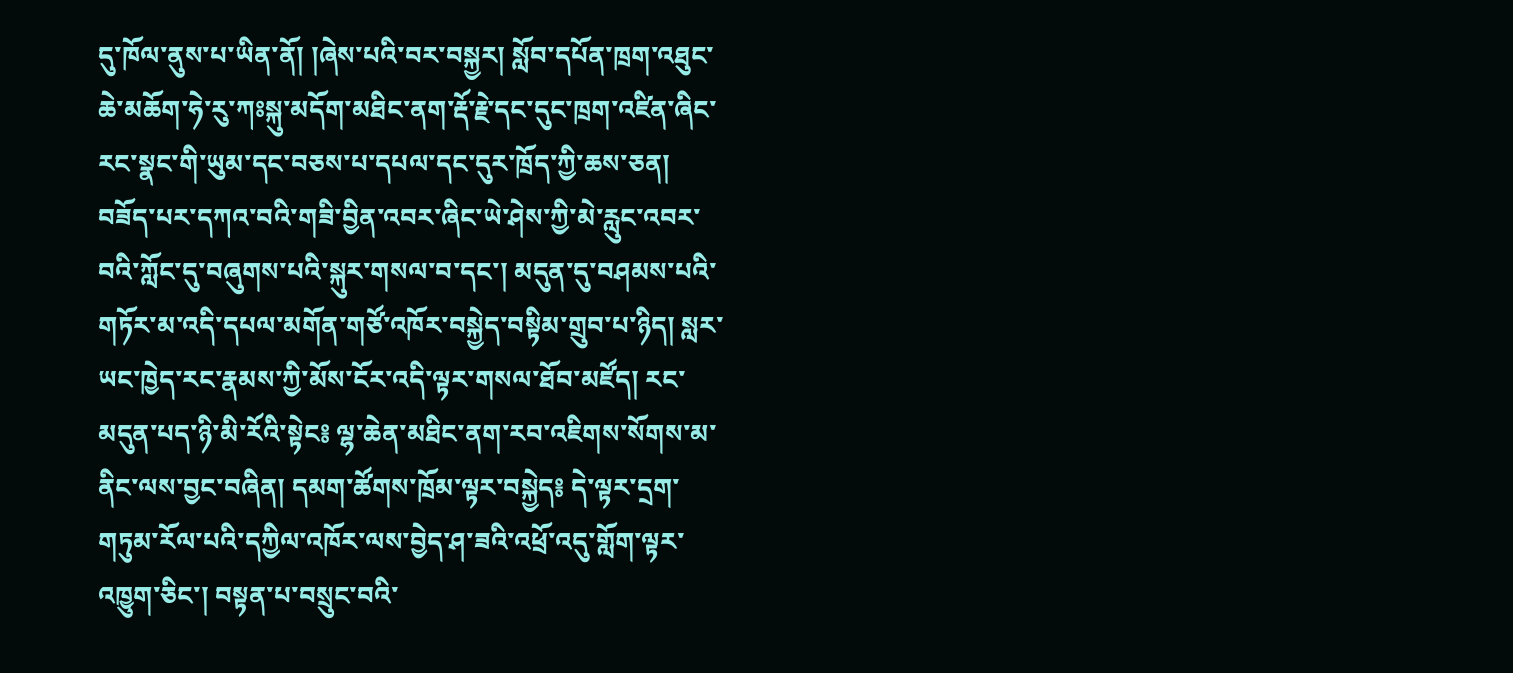དུ་ཁོལ་ནུས་པ་ཡིན་ནོ། །ཞེས་པའི་བར་བསྐྱར། སློབ་དཔོན་ཁྲག་འཐུང་ཆེ་མཆོག་ཧེ་རུ་ཀཿསྐུ་མདོག་མཐིང་ནག་རྡོ་རྗེ་དང་དུང་ཁྲག་འཛིན་ཞིང་རང་སྣང་གི་ཡུམ་དང་བཅས་པ་དཔལ་དང་དུར་ཁྲོད་ཀྱི་ཆས་ཅན། བཟོད་པར་དཀའ་བའི་གཟི་བྱིན་འབར་ཞིང་ཡེ་ཤེས་ཀྱི་མེ་རླུང་འབར་བའི་ཀློང་དུ་བཞུགས་པའི་སྐུར་གསལ་བ་དང་། མདུན་དུ་བཤམས་པའི་གཏོར་མ་འདི་དཔལ་མགོན་གཙོ་འཁོར་བསྐྱེད་བསྟིམ་གྲུབ་པ་ཉིད། སླར་ཡང་ཁྱེད་རང་རྣམས་ཀྱི་མོས་ངོར་འདི་ལྟར་གསལ་ཐོབ་མཛོད། རང་མདུན་པད་ཉི་མི་རོའི་སྟེང༔ ལྷ་ཆེན་མཐིང་ནག་རབ་འཇིགས་སོགས་མ་ནིང་ལས་བྱང་བཞིན། དམག་ཚོགས་ཁྲོམ་ལྟར་བསྐྱེད༔ དེ་ལྟར་དྲག་གཏུམ་རོལ་པའི་དཀྱིལ་འཁོར་ལས་བྱེད་ཤ་ཟའི་འཕྲོ་འདུ་གློག་ལྟར་འཁྱུག་ཅིང་། བསྟན་པ་བསྲུང་བའི་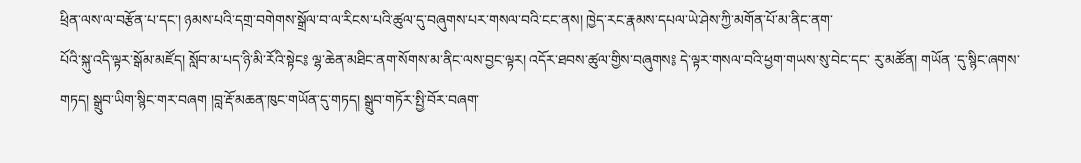ཕྲིན་ལས་ལ་བརྩོན་པ་དང་། ཉམས་པའི་དགྲ་བགེགས་སྒྲོལ་བ་ལ་རིངས་པའི་ཚུལ་དུ་བཞུགས་པར་གསལ་བའི་ངང་ནས། ཁྱེད་རང་རྣམས་དཔལ་ཡེ་ཤེས་ཀྱི་མགོན་པོ་མ་ནིང་ནག་
པོའི་སྐུ་འདི་ལྟར་སྒོམ་མཛོད། སློབ་མ་པད་ཉི་མི་རོའི་སྟེང༔ ལྷ་ཆེན་མཐིང་ནག་སོགས་མ་ནིང་ལས་བྱང་ལྟར། འདོར་ཐབས་ཚུལ་གྱིས་བཞུགས༔ དེ་ལྟར་གསལ་བའི་ཕྱག་གཡས་སུ་བེང་དང་ རུ་མཚོན། གཡོན ་དུ་སྙིང་ཞགས་གཏད། སྒྲུབ་ཡིག་སྙིང་གར་བཞག །བླ་རྡོ་མཆན་ཁུང་གཡོན་དུ་གཏད། སྒྲུབ་གཏོར་སྤྱི་བོར་བཞག་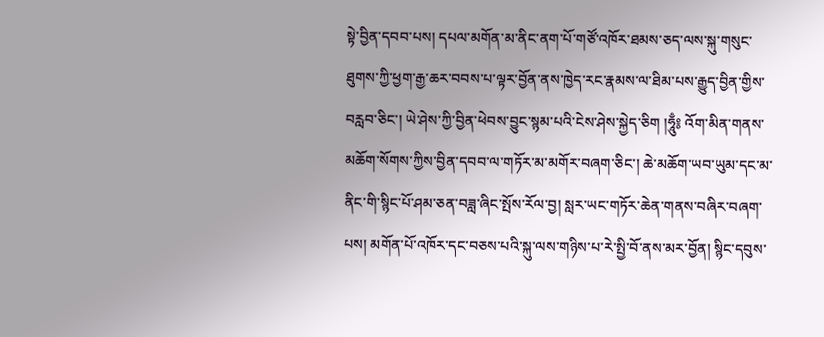སྟེ་བྱིན་དབབ་པས། དཔལ་མགོན་མ་ནིང་ནག་པོ་གཙོ་འཁོར་ཐམས་ཅད་ལས་སྐུ་གསུང་ཐུགས་ཀྱི་ཕྱག་རྒྱ་ཆར་བབས་པ་ལྟར་བྱོན་ནས་ཁྱེད་རང་རྣམས་ལ་ཐིམ་པས་རྒྱུད་བྱིན་གྱིས་བརླབ་ཅིང་། ཡེ་ཤེས་ཀྱི་བྱིན་ཕེབས་བྱུང་སྙམ་པའི་ངེས་ཤེས་སྐྱེད་ཅིག །ཧཱུྃ༔ འོག་མིན་གནས་མཆོག་སོགས་ཀྱིས་བྱིན་དབབ་ལ་གཏོར་མ་མགོར་བཞག་ཅིང་། ཆེ་མཆོག་ཡབ་ཡུམ་དང་མ་ནིང་གི་སྙིང་པོ་ཤམ་ཅན་བཟླ་ཞིང་སྤོས་རོལ་བྱ། སླར་ཡང་གཏོར་ཆེན་གནས་བཞིར་བཞག་པས། མགོན་པོ་འཁོར་དང་བཅས་པའི་སྐུ་ལས་གཉིས་པ་རེ་སྤྱི་བོ་ནས་མར་བྱོན། སྙིང་དབུས་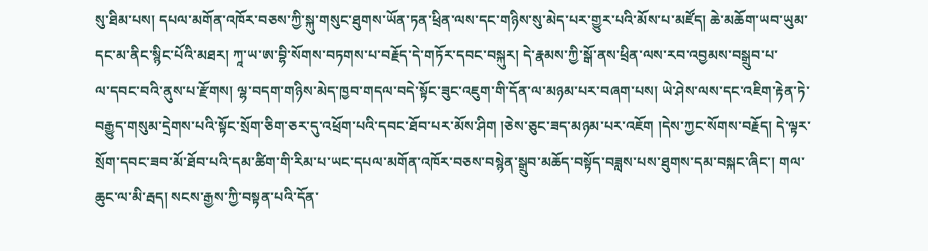སུ་ཐིམ་པས། དཔལ་མགོན་འཁོར་བཅས་ཀྱི་སྐུ་གསུང་ཐུགས་ཡོན་ཏན་ཕྲིན་ལས་དང་གཉིས་སུ་མེད་པར་གྱུར་པའི་མོས་པ་མཛོད། ཆེ་མཆོག་ཡབ་ཡུམ་དང་མ་ནིང་སྙིང་པོའི་མཐར། ཀཱ་ཡ་ཨ་བྷི་སོགས་བཏགས་པ་བརྗོད་དེ་གཏོར་དབང་བསྐུར། དེ་རྣམས་ཀྱི་སྒོ་ནས་ཕྲིན་ལས་རབ་འབྱམས་བསྒྲུབ་པ་
ལ་དབང་བའི་ནུས་པ་རྫོགས། ལྷ་བདག་གཉིས་མེད་ཁྱབ་གདལ་བདེ་སྟོང་ཟུང་འཇུག་གི་དོན་ལ་མཉམ་པར་བཞག་པས། ཡེ་ཤེས་ལས་དང་འཇིག་རྟེན་ཏེ་བརྒྱུད་གསུམ་དྲེགས་པའི་སྟོང་སྲོག་ཅིག་ཅར་དུ་འཕྲོག་པའི་དབང་ཐོབ་པར་མོས་ཤིག །ཅེས་ཅུང་ཟད་མཉམ་པར་འཇོག །དེས་ཀྱང་སོགས་བརྗོད། དེ་ལྟར་སྲོག་དབང་ཟབ་མོ་ཐོབ་པའི་དམ་ཚིག་གི་རིམ་པ་ཡང་དཔལ་མགོན་འཁོར་བཅས་བསྙེན་སྒྲུབ་མཆོད་བསྟོད་བཟླས་པས་ཐུགས་དམ་བསྐང་ཞིང་། གལ་ཆུང་ལ་མི་རྦད། སངས་རྒྱས་ཀྱི་བསྟན་པའི་དོན་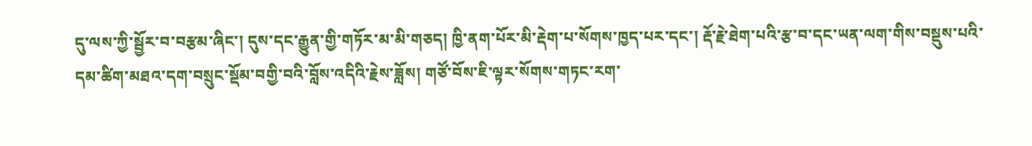དུ་ལས་ཀྱི་སྦྱོར་བ་བརྩམ་ཞིང་། དུས་དང་རྒྱུན་གྱི་གཏོར་མ་མི་གཅད། ཁྱི་ནག་པོར་མི་རྡེག་པ་སོགས་ཁྱད་པར་དང་། རྡོ་རྗེ་ཐེག་པའི་རྩ་བ་དང་ཡན་ལག་གིས་བསྡུས་པའི་དམ་ཚིག་མཐའ་དག་བསྲུང་སྡོམ་བགྱི་བའི་བློས་འདིའི་རྗེས་ཟློས། གཙོ་བོས་ཇི་ལྟར་སོགས་གཏང་རག་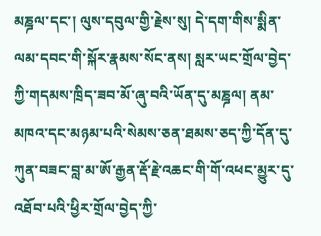མཎྜལ་དང་། ལུས་དབུལ་གྱི་རྗེས་སུ། དེ་དག་གིས་སྨིན་ལམ་དབང་གི་སྐོར་རྣམས་སོང་ནས། སླར་ཡང་གྲོལ་བྱེད་ཀྱི་གདམས་ཁྲིད་ཟབ་མོ་ཞུ་བའི་ཡོན་དུ་མཎྜལ། ནམ་མཁའ་དང་མཉམ་པའི་སེམས་ཅན་ཐམས་ཅད་ཀྱི་དོན་དུ་ཀུན་བཟང་བླ་མ་ཨོ་རྒྱན་རྡོ་རྗེ་འཆང་གི་གོ་འཕང་མྱུར་དུ་འཐོབ་པའི་ཕྱིར་གྲོལ་བྱེད་ཀྱི་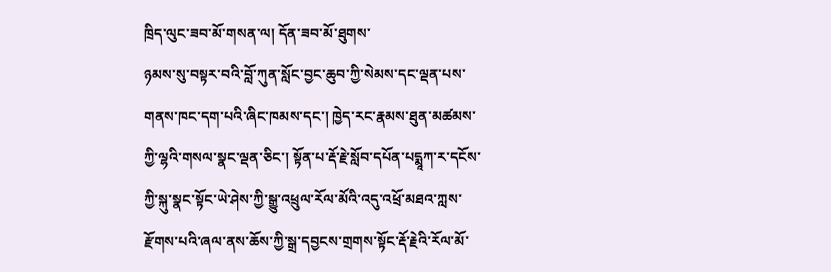ཁྲིད་ལུང་ཟབ་མོ་གསན་ལ། དོན་ཟབ་མོ་ཐུགས་
ཉམས་སུ་བསྟར་བའི་བློ་ཀུན་སློང་བྱང་ཆུབ་ཀྱི་སེམས་དང་ལྡན་པས་གནས་ཁང་དག་པའི་ཞིང་ཁམས་དང་། ཁྱེད་རང་རྣམས་ཐུན་མཚམས་ཀྱི་ལྷའི་གསལ་སྣང་ལྡན་ཅིང་། སྟོན་པ་རྡོ་རྗེ་སློབ་དཔོན་པདྨཱཀ་ར་དངོས་ཀྱི་སྐུ་སྣང་སྟོང་ཡེ་ཤེས་ཀྱི་སྒྱུ་འཕྲུལ་རོལ་མོའི་འདུ་འཕྲོ་མཐའ་ཀླས་རྫོགས་པའི་ཞལ་ནས་ཆོས་ཀྱི་སྒྲ་དབྱངས་གྲགས་སྟོང་རྡོ་རྗེའི་རོལ་མོ་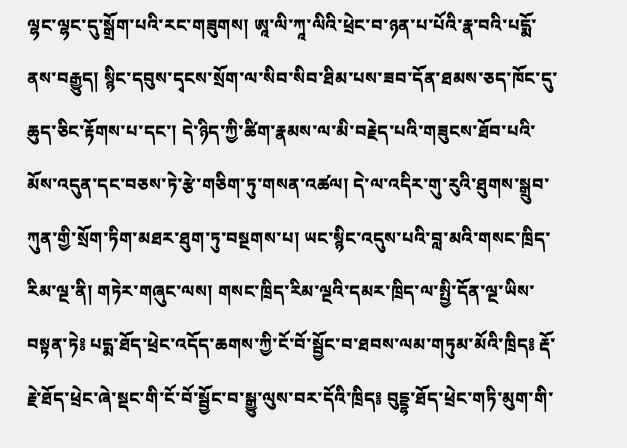ལྷང་ལྷང་དུ་སྒྲོག་པའི་རང་གཟུགས། ཨཱ་ལི་ཀཱ་ལིའི་ཕྲེང་བ་ཉན་པ་པོའི་རྣ་བའི་པདྨོ་ནས་བརྒྱུད། སྙིང་དབུས་དྭངས་སྲོག་ལ་སིབ་སིབ་ཐིམ་པས་ཟབ་དོན་ཐམས་ཅད་ཁོང་དུ་ཆུད་ཅིང་རྟོགས་པ་དང་། དེ་ཉིད་ཀྱི་ཚིག་རྣམས་ལ་མི་བརྗེད་པའི་གཟུངས་ཐོབ་པའི་མོས་འདུན་དང་བཅས་ཏེ་རྩེ་གཅིག་ཏུ་གསན་འཚལ། དེ་ལ་འདིར་གུ་རུའི་ཐུགས་སྒྲུབ་ཀུན་གྱི་སྲོག་ཏིག་མཐར་ཐུག་ཏུ་བསྔགས་པ། ཡང་སྙིང་འདུས་པའི་བླ་མའི་གསང་ཁྲིད་རིམ་ལྔ་ནི། གཏེར་གཞུང་ལས། གསང་ཁྲིད་རིམ་ལྔའི་དམར་ཁྲིད་ལ་སྤྱི་དོན་ལྔ་ཡིས་བསྟན་ཏེ༔ པདྨ་ཐོད་ཕྲེང་འདོད་ཆགས་ཀྱི་ངོ་བོ་སྦྱོང་བ་ཐབས་ལམ་གཏུམ་མོའི་ཁྲིད༔ རྡོ་རྗེ་ཐོད་ཕྲེང་ཞེ་སྡང་གི་ངོ་བོ་སྦྱོང་བ་སྒྱུ་ལུས་བར་དོའི་ཁྲིད༔ བུདྡྷ་ཐོད་ཕྲེང་གཏི་མུག་གི་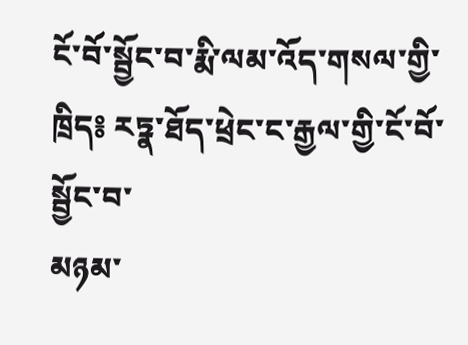ངོ་བོ་སྦྱོང་བ་རྨི་ལམ་འོད་གསལ་གྱི་ཁྲིད༔ རཏྣ་ཐོད་ཕྲེང་ང་རྒྱལ་གྱི་ངོ་བོ་སྦྱོང་བ་
མཉམ་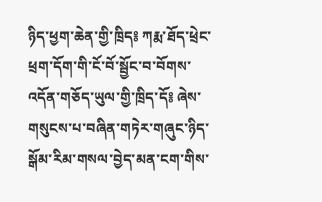ཉིད་ཕྱག་ཆེན་གྱི་ཁྲིད༔ ཀརྨ་ཐོད་ཕྲེང་ཕྲག་དོག་གི་ངོ་བོ་སྦྱོང་བ་བོགས་འདོན་གཅོད་ཡུལ་གྱི་ཁྲིད་དོ༔ ཞེས་གསུངས་པ་བཞིན་གཏེར་གཞུང་ཉིད་སྒོམ་རིམ་གསལ་བྱེད་མན་ངག་གིས་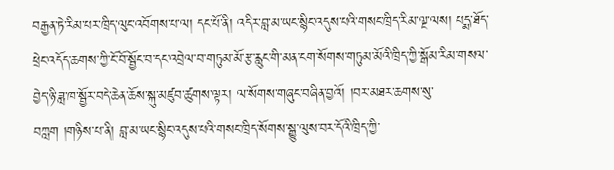བརྒྱན་ཏེ་རིམ་པར་ཁྲིད་ལུང་འབོགས་པ་ལ། དང་པོ་ནི། འདིར་བླ་མ་ཡང་སྙིང་འདུས་པའི་གསང་ཁྲིད་རིམ་ལྔ་ལས། པདྨ་ཐོད་ཕྲེང་འདོད་ཆགས་ཀྱི་ངོ་བོ་སྦྱོང་བ་དང་འབྲེལ་བ་གཏུམ་མོ་རྩ་རླུང་གི་མན་ངག་སོགས་གཏུམ་མོའི་ཁྲིད་ཀྱི་སྒོམ་རིམ་གསལ་བྱེད་ཉི་ཟླ་ཁ་སྦྱོར་བདེ་ཆེན་ཆོས་སྐུ་མཛུབ་ཚུགས་ལྟར། ལ་སོགས་གཞུང་བཞིན་བྱའོ། །བར་མཐར་ཆགས་སུ་བཀླག །གཉིས་པ་ནི། བླ་མ་ཡང་སྙིང་འདུས་པའི་གསང་ཁྲིད་སོགས་སྒྱུ་ལུས་བར་དོའི་ཁྲིད་ཀྱི་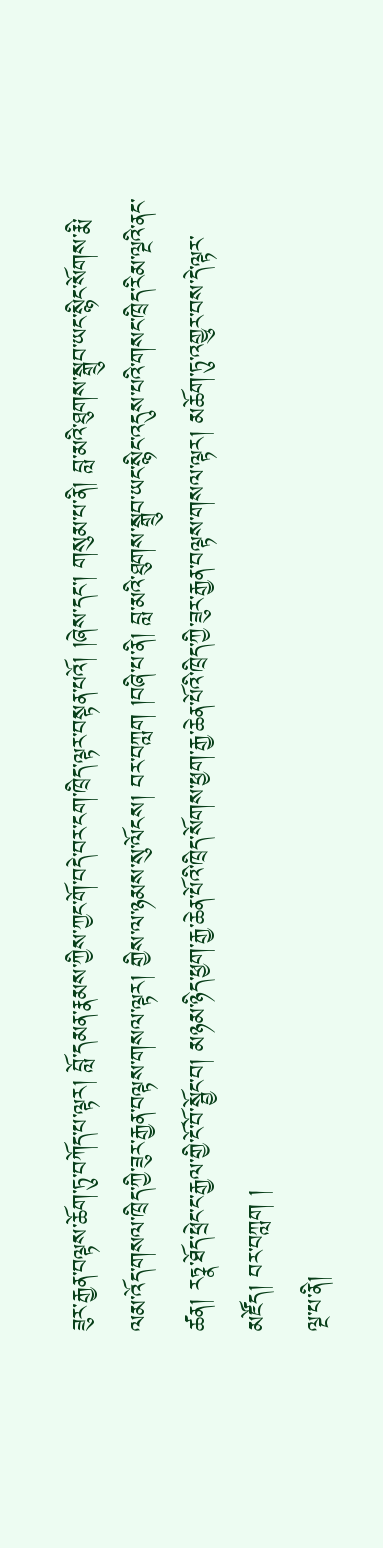ཟུར་རྒྱན་བལྟས་ཆོག་ཏུ་བཀོད་པ་ལྟར། བློ་དམན་རྣམས་ཀྱིས་ཀྱང་གོ་བདེ་བར་ངག་ཁྲིད་ལྟར་བསྟན་པའོ། །ཞེས་དང་། གསུམ་པ་ནི། བླ་མའི་ཐུགས་སྒྲུབ་ཡང་སྙིང་སོགས་རྨི་ལམ་འོད་གསལ་ཁྲིད་ཀྱི་ཟུར་རྒྱན་བལྟས་གསལ་ལྟར། གྱིས་ལ་ཉམས་སུ་ལོངས། བར་བཀླག །བཞི་པ་ནི། བླ་མའི་ཐུགས་སྒྲུབ་ཡང་སྙིང་འདུས་པའི་གསང་ཁྲིད་རིམ་ལྔའི་ནང་ཚན། རཏྣ་ཐོད་ཕྲེང་ང་རྒྱལ་གྱི་ངོ་བོ་སྦྱོང་བ། མཉམ་ཉིད་ཕྱག་རྒྱ་ཆེན་པོའི་ཁྲིད་སོགས་ཕྱག་རྒྱ་ཆེན་པོའི་ཁྲིད་ཀྱི་ཟུར་རྒྱན་བལྟས་གསལ་ལྟར། མཆོག་ཏུ་འགྱུར་བས་དེ་ལྟར་མཛོད། བར་བཀླག །
ལྔ་པ་ནི།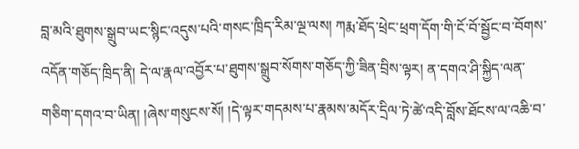བླ་མའི་ཐུགས་སྒྲུབ་ཡང་སྙིང་འདུས་པའི་གསང་ཁྲིད་རིམ་ལྔ་ལས། ཀརྨ་ཐོད་ཕྲེང་ཕྲག་དོག་གི་ངོ་བོ་སྦྱོང་བ་བོགས་འདོན་གཅོད་ཁྲིད་ནི། དེ་ལ་རྣལ་འབྱོར་པ་ཐུགས་སྒྲུབ་སོགས་གཅོད་ཀྱི་ཟིན་བྲིས་ལྟར། ན་དགའ་ཤི་སྐྱིད་ལན་གཅིག་དགའ་བ་ཡིན། །ཞེས་གསུངས་སོ། །དེ་ལྟར་གདམས་པ་རྣམས་མདོར་དྲིལ་ཏེ་ཚེ་འདི་བློས་ཐོངས་ལ་འཆི་བ་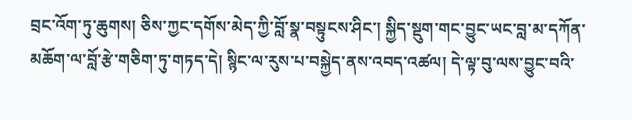བྲང་འོག་ཏུ་ཆུགས། ཅིས་ཀྱང་དགོས་མེད་ཀྱི་བློ་སྣ་བསྟུངས་ཤིང་། སྐྱིད་སྡུག་གང་བྱུང་ཡང་བླ་མ་དཀོན་མཆོག་ལ་བློ་རྩེ་གཅིག་ཏུ་གཏད་དེ། སྙིང་ལ་རུས་པ་བསྐྱེད་ནས་འབད་འཚལ། དེ་ལྟ་བུ་ལས་བྱུང་བའི་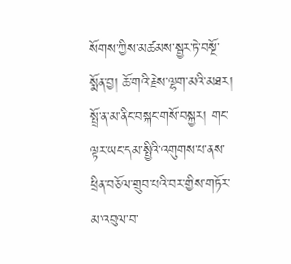སོགས་ཀྱིས་མཚམས་སྦྱར་ཏེ་བསྔོ་སྨོན་བྱ། ཆོ་གའི་རྗེས་ལྷག་མའི་མཐར། སྤྲོ་ན་མ་ནིང་བསྐང་གསོ་བསྐྱར། གང་ལྟར་ཡང་དམ་སྤྱིའི་འགུགས་པ་ནས་ཕྲིན་བཅོལ་གྲུབ་པའི་བར་གྱིས་གཏོར་མ་འབུལ་བ་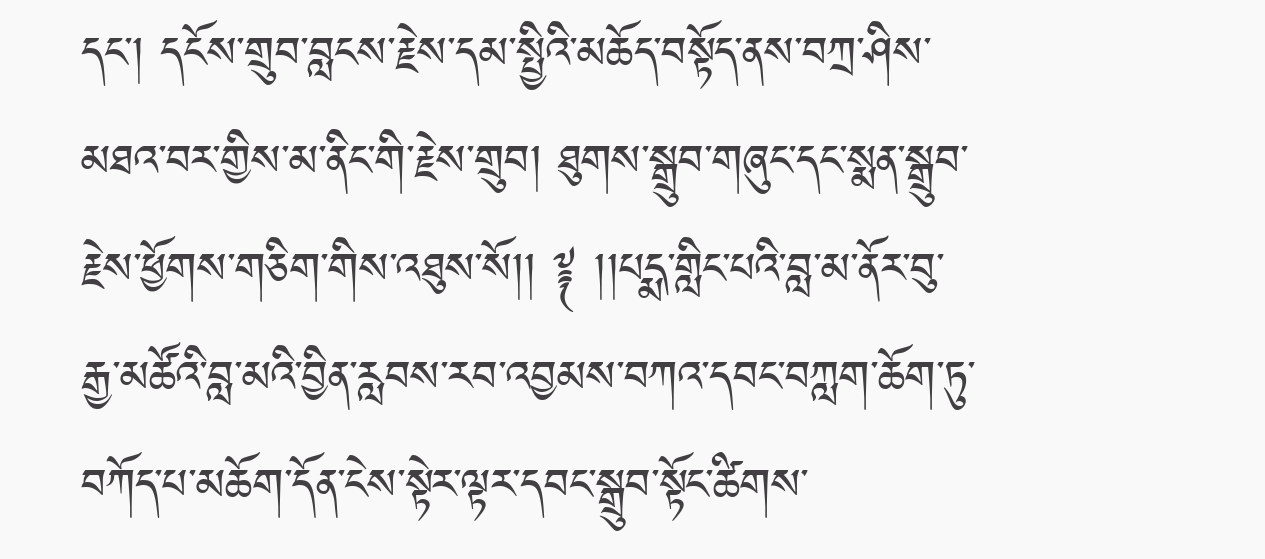དང་། དངོས་གྲུབ་བླངས་རྗེས་དམ་སྤྱིའི་མཆོད་བསྟོད་ནས་བཀྲ་ཤིས་མཐའ་བར་གྱིས་མ་ནིང་གི་རྗེས་གྲུབ། ཐུགས་སྒྲུབ་གཞུང་དང་སྨན་སྒྲུབ་རྗེས་ཕྱོགས་གཅིག་གིས་འཐུས་སོ།། ༈ །།པདྨ་གླིང་པའི་བླ་མ་ནོར་བུ་རྒྱ་མཚོའི་བླ་མའི་བྱིན་རླབས་རབ་འབྱམས་བཀའ་དབང་བཀླག་ཆོག་ཏུ་བཀོད་པ་མཆོག་དོན་ངེས་སྟེར་ལྟར་དབང་སྒྲུབ་སྟོང་ཚིགས་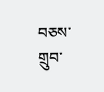བཅས་གྲུབ་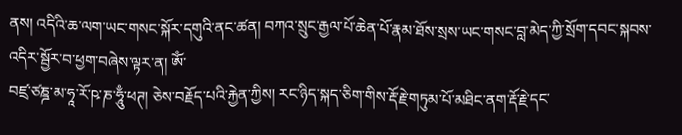ནས། འདིའི་ཆ་ལག་ཡང་གསང་སྐོར་དགུའི་ནང་ཚན། བཀའ་སྲུང་རྒྱལ་པོ་ཆེན་པོ་རྣམ་ཐོས་སྲས་ཡང་གསང་བླ་མེད་ཀྱི་སྲོག་དབང་སྐབས་འདིར་སྦྱོར་བ་ཕྱག་བཞེས་ལྟར་ན། ཨོཾ་
བཛྲ་ཙཎྜ་མ་ཧཱ་རོ་ཥ་ཎ་ཧཱུྃ་ཕཊ། ཅེས་བརྗོད་པའི་རྐྱེན་ཀྱིས། རང་ཉིད་སྐད་ཅིག་གིས་རྡོ་རྗེ་གཏུམ་པོ་མཐིང་ནག་རྡོ་རྗེ་དང་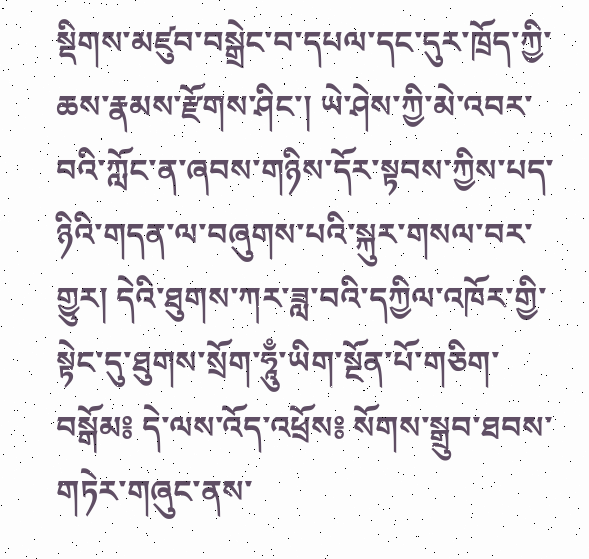སྡིགས་མཛུབ་བསྒྲེང་བ་དཔལ་དང་དུར་ཁྲོད་ཀྱི་ཆས་རྣམས་རྫོགས་ཤིང་། ཡེ་ཤེས་ཀྱི་མེ་འབར་བའི་ཀློང་ན་ཞབས་གཉིས་དོར་སྟབས་ཀྱིས་པད་ཉིའི་གདན་ལ་བཞུགས་པའི་སྐུར་གསལ་བར་གྱུར། དེའི་ཐུགས་ཀར་ཟླ་བའི་དཀྱིལ་འཁོར་གྱི་སྟེང་དུ་ཐུགས་སྲོག་ཧཱུྃ་ཡིག་སྔོན་པོ་གཅིག་བསྒོམ༔ དེ་ལས་འོད་འཕྲོས༔ སོགས་སྒྲུབ་ཐབས་གཏེར་གཞུང་ནས་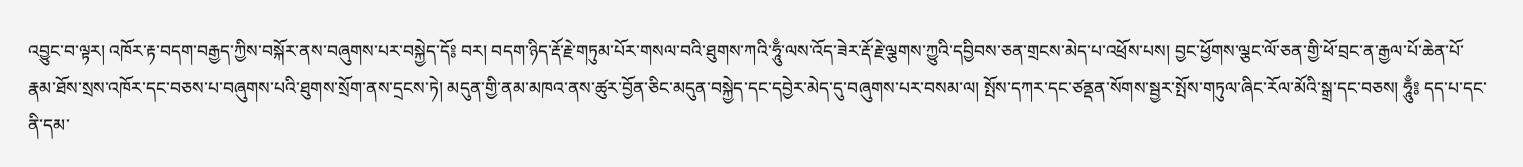འབྱུང་བ་ལྟར། འཁོར་རྟ་བདག་བརྒྱད་ཀྱིས་བསྐོར་ནས་བཞུགས་པར་བསྐྱེད་དོ༔ བར། བདག་ཉིད་རྡོ་རྗེ་གཏུམ་པོར་གསལ་བའི་ཐུགས་ཀའི་ཧཱུྃ་ལས་འོད་ཟེར་རྡོ་རྗེ་ལྕགས་ཀྱུའི་དབྱིབས་ཅན་གྲངས་མེད་པ་འཕྲོས་པས། བྱང་ཕྱོགས་ལྕང་ལོ་ཅན་གྱི་ཕོ་བྲང་ན་རྒྱལ་པོ་ཆེན་པོ་རྣམ་ཐོས་སྲས་འཁོར་དང་བཅས་པ་བཞུགས་པའི་ཐུགས་སྲོག་ནས་དྲངས་ཏེ། མདུན་གྱི་ནམ་མཁའ་ནས་ཚུར་བྱོན་ཅིང་མདུན་བསྐྱེད་དང་དབྱེར་མེད་དུ་བཞུགས་པར་བསམ་ལ། སྤོས་དཀར་དང་ཙནྡན་སོགས་སྦྱར་སྤོས་གཏུལ་ཞིང་རོལ་མོའི་སྒྲ་དང་བཅས། ཧཱུྃ༔ དད་པ་དང་ནི་དམ་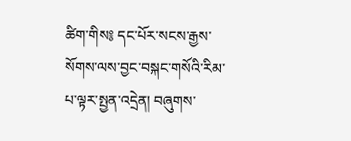ཚིག་གིས༔ དང་པོར་སངས་རྒྱས་སོགས་ལས་བྱང་བསྐང་གསོའི་རིམ་པ་ལྟར་སྤྱན་འདྲེན། བཞུགས་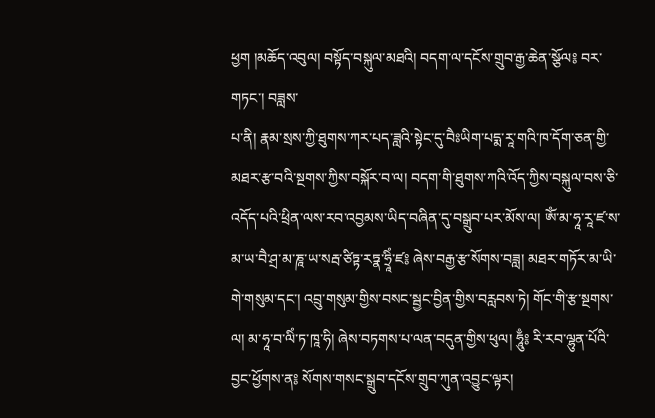ཕྱག །མཆོད་འབུལ། བསྟོད་བསྐུལ་མཐའི། བདག་ལ་དངོས་གྲུབ་རྒྱ་ཆེན་སྩོལ༔ བར་གཏང་། བཟླས་
པ་ནི། རྣམ་སྲས་ཀྱི་ཐུགས་ཀར་པད་ཟླའི་སྟེང་དུ་བཻཿཡིག་པདྨ་རཱ་གའི་ཁ་དོག་ཅན་གྱི་མཐར་རྩ་བའི་སྔགས་ཀྱིས་བསྐོར་བ་ལ། བདག་གི་ཐུགས་ཀའི་འོད་ཀྱིས་བསྐུལ་བས་ཅི་འདོད་པའི་ཕྲིན་ལས་རབ་འབྱམས་ཡིད་བཞིན་དུ་བསྒྲུབ་པར་མོས་ལ། ཨོཾ་མ་ཧཱ་རཱ་ཛ་ས་མ་ཡ་བཻ་ཤྲ་མ་ཎཱ་ཡ་སརྦ་ཙིཏྟ་རཏྣ་ཧྲཱིཾ་ཛ༔ ཞེས་བརྒྱ་རྩ་སོགས་བཟླ། མཐར་གཏོར་མ་ཡི་གེ་གསུམ་དང་། འབྲུ་གསུམ་གྱིས་བསང་སྦྱང་བྱིན་གྱིས་བརླབས་ཏེ། གོང་གི་རྩ་སྔགས་ལ། མ་ཧཱ་བ་ལིཾ་ཏ་ཁཱ་ཧི། ཞེས་བཏགས་པ་ལན་བདུན་གྱིས་ཕུལ། ཧཱུྃ༔ རི་རབ་ལྷུན་པོའི་བྱང་ཕྱོགས་ན༔ སོགས་གསང་སྒྲུབ་དངོས་གྲུབ་ཀུན་འབྱུང་ལྟར།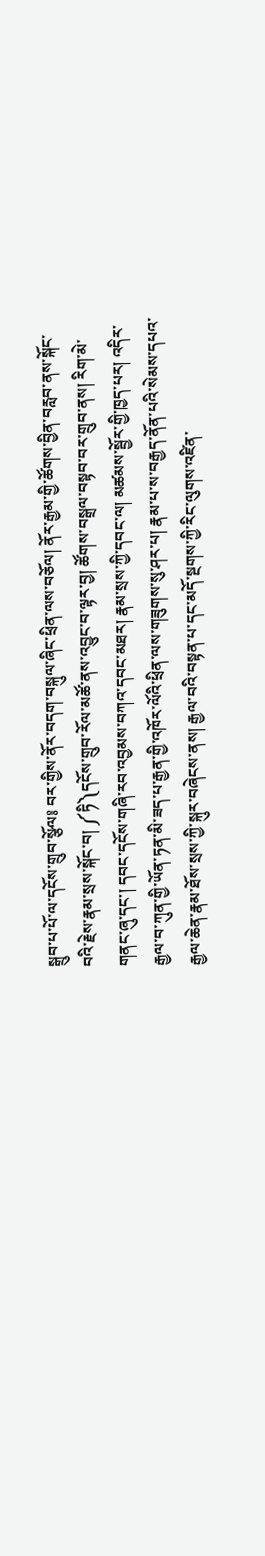སྒྲུབ་པ་པོ་ལ་དངོས་གྲུབ་སྩོལ༔ བར་གྱིས་ནོར་བདག་བསྐུལ་ཞིང་ཕྲིན་ལས་བཅོལ། ནོར་རྒྱམ་གྱི་ཚོགས་བྱིན་བརླབ་ནས་སྐོང་བའི་རྗེས་རྣམ་སྲས་སྐོང་བ། ༼ཏི༽དངོས་གྲུབ་རོལ་མཚོ་ནས་འབྱུང་བ་ལྟར་བྱ། ཚོགས་བསྒྲལ་བསྟབ་བར་གྲུབ་ནས། རིག་མེ་གནང་ཞུ་དང་། དབང་དངོས་གཞི་རབ་འབྱམས་བཀའ་དབང་མཐར། རྣམ་སྲས་ཀྱི་དབང་ལ། མཚམས་སྦྱོར་གྱི་ཁྱད་པར། འདིར་རྒྱལ་བ་ཀུན་གྱི་ཡོན་ཏན་མི་ཟད་པ་རྒྱན་གྱི་འཁོར་ལོའི་ཕྲིན་ལས་གཟུགས་སུ་ཤར་པ། རྣམ་པ་ས་བརྒྱད་ནོན་པའི་སེམས་དཔའ་རྒྱལ་ཆེན་རྣམ་ཐོས་སྲས་ཀྱི་སྐུར་བཞེངས་ནས། རྒྱལ་བའི་བསྟན་པ་དང་མདོ་སྔགས་ཀྱི་རིང་ལུགས་འཛིན་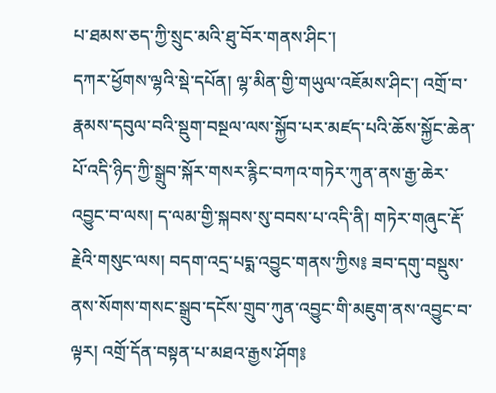པ་ཐམས་ཅད་ཀྱི་སྲུང་མའི་ཐུ་བོར་གནས་ཤིང་།
དཀར་ཕྱོགས་ལྷའི་སྡེ་དཔོན། ལྷ་མིན་གྱི་གཡུལ་འཇོམས་ཤིང་། འགྲོ་བ་རྣམས་དབུལ་བའི་སྡུག་བསྔལ་ལས་སྐྱོབ་པར་མཛད་པའི་ཆོས་སྐྱོང་ཆེན་པོ་འདི་ཉིད་ཀྱི་སྒྲུབ་སྐོར་གསར་རྙིང་བཀའ་གཏེར་ཀུན་ནས་རྒྱ་ཆེར་འབྱུང་བ་ལས། ད་ལམ་གྱི་སྐབས་སུ་བབས་པ་འདི་ནི། གཏེར་གཞུང་རྡོ་རྗེའི་གསུང་ལས། བདག་འདྲ་པདྨ་འབྱུང་གནས་ཀྱིས༔ ཟབ་དགུ་བསྡུས་ནས་སོགས་གསང་སྒྲུབ་དངོས་གྲུབ་ཀུན་འབྱུང་གི་མཇུག་ནས་འབྱུང་བ་ལྟར། འགྲོ་དོན་བསྟན་པ་མཐའ་རྒྱས་ཤོག༔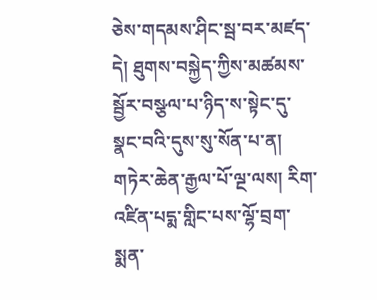ཅེས་གདམས་ཤིང་སྦ་བར་མཛད་དེ། ཐུགས་བསྐྱེད་ཀྱིས་མཚམས་སྦྱོར་བསྩལ་པ་ཉིད་ས་སྟེང་དུ་སྣང་བའི་དུས་སུ་སོན་པ་ན། གཏེར་ཆེན་རྒྱལ་པོ་ལྔ་ལས། རིག་འཛིན་པདྨ་གླིང་པས་ལྷོ་བྲག་སྨན་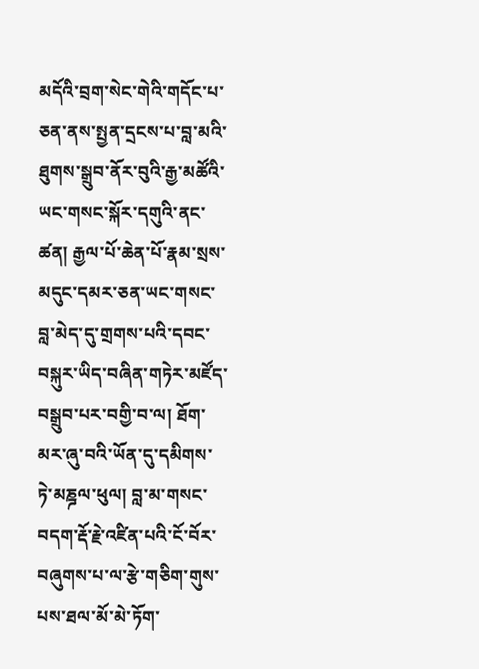མདོའི་བྲག་སེང་གེའི་གདོང་པ་ཅན་ནས་སྤྱན་དྲངས་པ་བླ་མའི་ཐུགས་སྒྲུབ་ནོར་བུའི་རྒྱ་མཚོའི་ཡང་གསང་སྐོར་དགུའི་ནང་ཚན། རྒྱལ་པོ་ཆེན་པོ་རྣམ་སྲས་མདུང་དམར་ཅན་ཡང་གསང་བླ་མེད་དུ་གྲགས་པའི་དབང་བསྐུར་ཡིད་བཞིན་གཏེར་མཛོད་བསྒྲུབ་པར་བགྱི་བ་ལ། ཐོག་མར་ཞུ་བའི་ཡོན་དུ་དམིགས་ཏེ་མཎྜལ་ཕུལ། བླ་མ་གསང་བདག་རྡོ་རྗེ་འཛིན་པའི་ངོ་བོར་བཞུགས་པ་ལ་རྩེ་གཅིག་གུས་པས་ཐལ་མོ་མེ་ཏོག་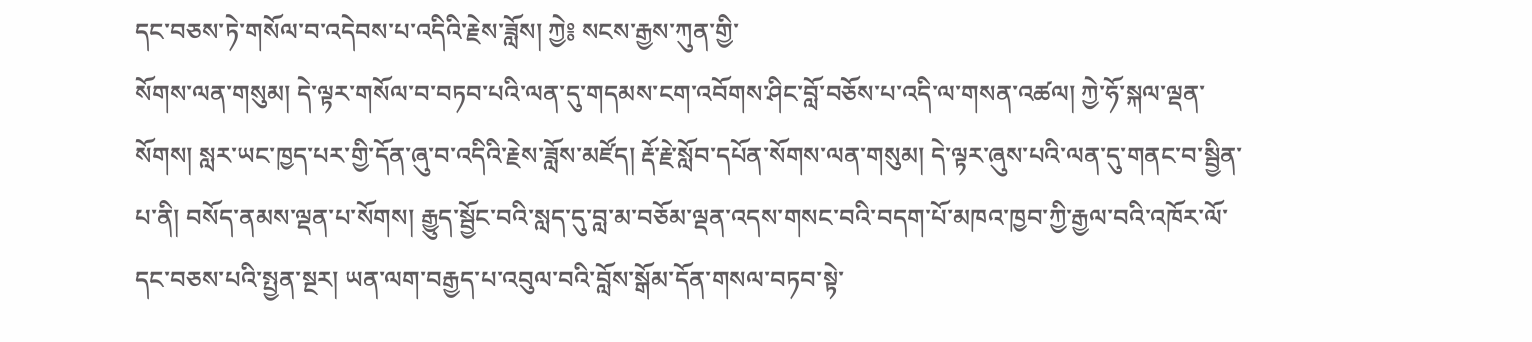དང་བཅས་ཏེ་གསོལ་བ་འདེབས་པ་འདིའི་རྗེས་ཟློས། ཀྱེ༔ སངས་རྒྱས་ཀུན་གྱི་
སོགས་ལན་གསུམ། དེ་ལྟར་གསོལ་བ་བཏབ་པའི་ལན་དུ་གདམས་ངག་འབོགས་ཤིང་བློ་བཅོས་པ་འདི་ལ་གསན་འཚལ། ཀྱེ་ཧོ་སྐལ་ལྡན་སོགས། སླར་ཡང་ཁྱད་པར་གྱི་དོན་ཞུ་བ་འདིའི་རྗེས་ཟློས་མཛོད། རྡོ་རྗེ་སློབ་དཔོན་སོགས་ལན་གསུམ། དེ་ལྟར་ཞུས་པའི་ལན་དུ་གནང་བ་སྦྱིན་པ་ནི། བསོད་ནམས་ལྡན་པ་སོགས། རྒྱུད་སྦྱོང་བའི་སླད་དུ་བླ་མ་བཅོམ་ལྡན་འདས་གསང་བའི་བདག་པོ་མཁའ་ཁྱབ་ཀྱི་རྒྱལ་བའི་འཁོར་ལོ་དང་བཅས་པའི་སྤྱན་སྔར། ཡན་ལག་བརྒྱད་པ་འབུལ་བའི་བློས་སྒོམ་དོན་གསལ་བཏབ་སྟེ་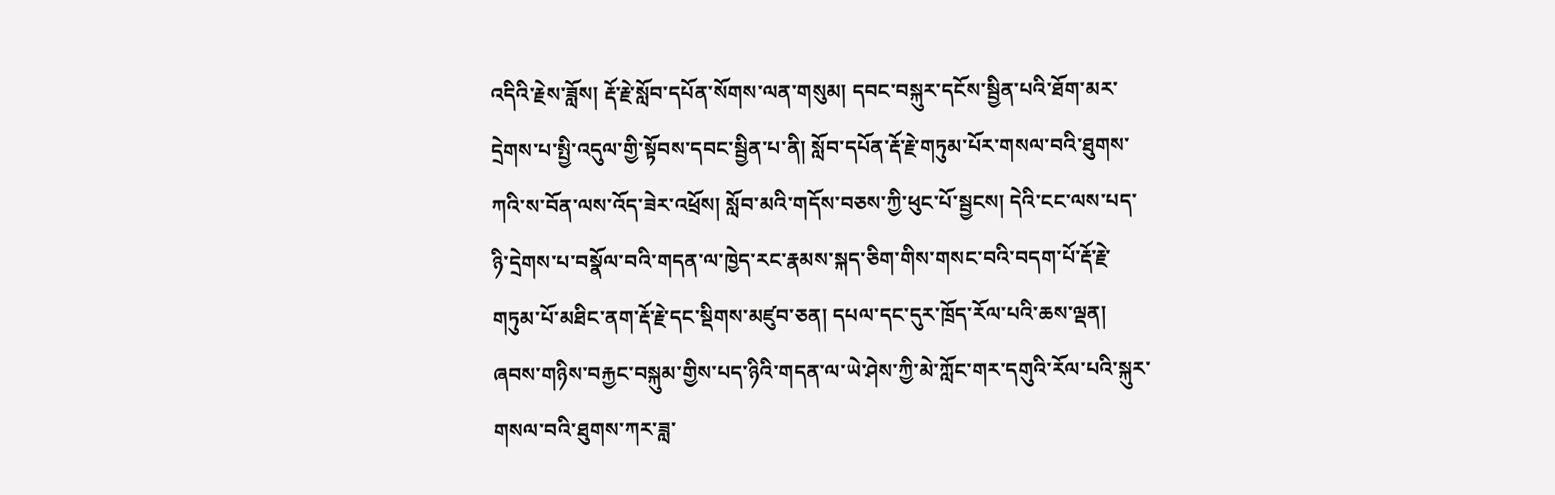འདིའི་རྗེས་ཟློས། རྡོ་རྗེ་སློབ་དཔོན་སོགས་ལན་གསུམ། དབང་བསྐུར་དངོས་སྦྱིན་པའི་ཐོག་མར་དྲེགས་པ་སྤྱི་འདུལ་གྱི་སྟོབས་དབང་སྦྱིན་པ་ནི། སློབ་དཔོན་རྡོ་རྗེ་གཏུམ་པོར་གསལ་བའི་ཐུགས་ཀའི་ས་བོན་ལས་འོད་ཟེར་འཕྲོས། སློབ་མའི་གདོས་བཅས་ཀྱི་ཕུང་པོ་སྦྱངས། དེའི་ངང་ལས་པད་ཉི་དྲེགས་པ་བསྣོལ་བའི་གདན་ལ་ཁྱེད་རང་རྣམས་སྐད་ཅིག་གིས་གསང་བའི་བདག་པོ་རྡོ་རྗེ་གཏུམ་པོ་མཐིང་ནག་རྡོ་རྗེ་དང་སྡིགས་མཛུབ་ཅན། དཔལ་དང་དུར་ཁྲོད་རོལ་པའི་ཆས་ལྡན། ཞབས་གཉིས་བརྐྱང་བསྐུམ་གྱིས་པད་ཉིའི་གདན་ལ་ཡེ་ཤེས་ཀྱི་མེ་ཀློང་གར་དགུའི་རོལ་པའི་སྐུར་གསལ་བའི་ཐུགས་ཀར་ཟླ་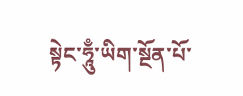སྟེང་ཧཱུྃ་ཡིག་སྔོན་པོ་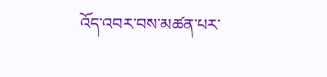འོད་འབར་བས་མཚན་པར་